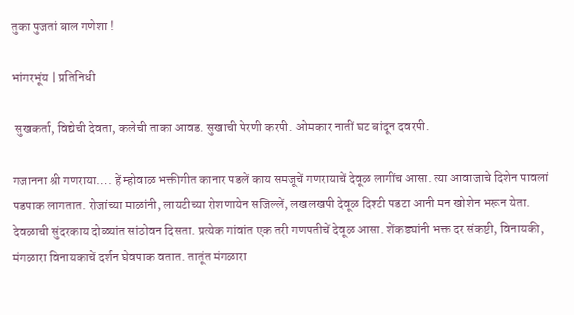तुका पुजतां बाल गणेशा !

भांगरभूंय | प्रतिनिधी

 सुखकर्ता, विद्येची देवता, कलेची ताका आवड. सुखाची पेरणी करपी. ओमकार नातीं घट बांदून दवरपी.

गजानना श्री गणराया…. हें म्होवाळ भक्तीगीत कानार पडलें काय समजूचें गणरायाचें देवूळ लागींच आसा. त्या आवाजाचे दिशेन पावलां पडपाक लागतात. रोजांच्या माळांनी, लायटीच्या रोशणायेन सजिल्लें, लखलखपी देवूळ दिश्टी पडटा आनी मन खोशेन भरून येता. देवळाची सुंदरकाय दोळ्यांत सांठोवन दिसता. प्रत्येक गांवांत एक तरी गणपतीचें देवूळ आसा. शेंकड्यांनी भक्त दर संकष्टी, विनायकी, मंगळारा विनायकाचें दर्शन घेवपाक वतात. तातूंत मंगळारा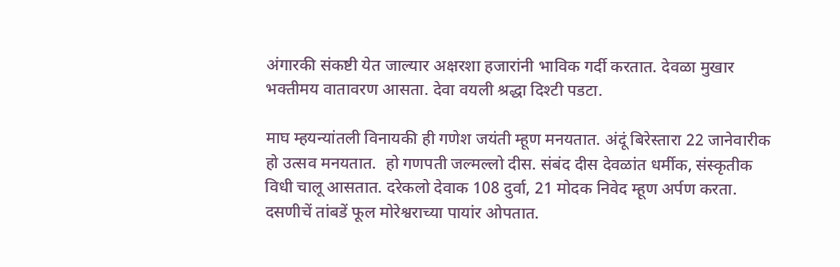अंगारकी संकष्टी येत जाल्यार अक्षरशा हजारांनी भाविक गर्दी करतात. देवळा मुखार भक्तीमय वातावरण आसता. देवा वयली श्रद्धा दिश्टी पडटा.

माघ म्हयन्यांतली विनायकी ही गणेश जयंती म्हूण मनयतात. अंदूं बिरेस्तारा 22 जानेवारीक हो उत्सव मनयतात.  हो गणपती जल्मल्लो दीस. संबंद दीस देवळांत धर्मीक, संस्कृतीक विधी चालू आसतात. दरेकलो देवाक 108 दुर्वा, 21 मोदक निवेद म्हूण अर्पण करता. दसणीचें तांबडें फूल मोरेश्वराच्या पायांर ओपतात.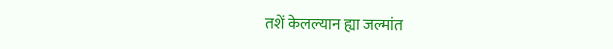तशें केलल्यान ह्या जल्मांत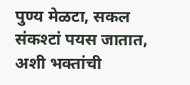पुण्य मेळटा, सकल संकश्टां पयस जातात, अशी भक्तांची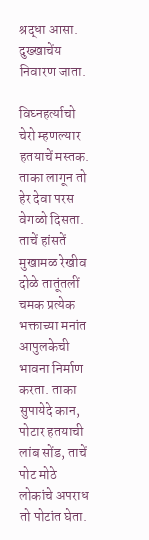श्रद्धा आसा. दुख्खाचेंय निवारण जाता.

विघ्नहर्त्याचो चेरो म्हणल्यार हतयाचें मस्तक. ताका लागून तो हेर देवा परस वेगळो दिसता. ताचें हांसतें मुखामळ रेखीव दोळे तातूंतलीं चमक प्रत्येक भक्ताच्या मनांत आपुलकेची भावना निर्माण करता. ताका सुपायेदे कान, पोटार हतयाची लांब सोंड, ताचें पोट मोठे लोकांचे अपराध तो पोटांत घेता.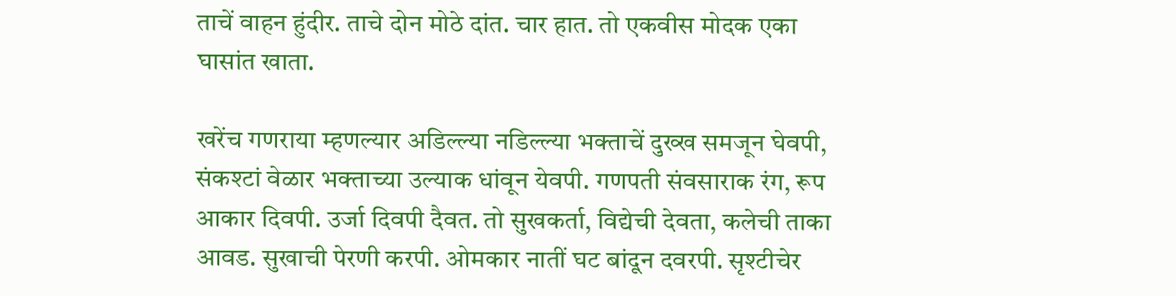ताचें वाहन हुंदीर. ताचे दोन मोठे दांत. चार हात. तो एकवीस मोदक एका घासांत खाता.

खरेंच गणराया म्हणल्यार अडिल्ल्या नडिल्ल्या भक्ताचें दुख्ख समजून घेवपी, संकश्टां वेळार भक्ताच्या उल्याक धांवून येवपी. गणपती संवसाराक रंग, रूप आकार दिवपी. उर्जा दिवपी दैवत. तो सुखकर्ता, विद्येची देवता, कलेची ताका आवड. सुखाची पेरणी करपी. ओमकार नातीं घट बांदून दवरपी. सृश्टीचेर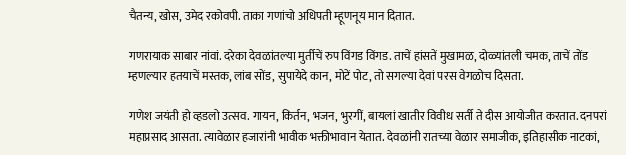चैतन्य, खोस, उमेद रकोवपी. ताका गणांचो अधिपती म्हूणनूय मान दितात.

गणरायाक साबार नांवां. दरेका देवळांतल्या मुर्तीचें रुप विंगड विंगड. ताचें हांसतें मुखामळ, दोळ्यांतली चमक, ताचें तोंड म्हणल्यार हतयाचें मस्तक, लांब सोंड, सुपायेदे कान, मोटें पोट, तो सगल्या देवां परस वेगळोच दिसता.

गणेश जयंती हो व्हडलो उत्सव. गायन, किर्तन, भजन, भुरगीं, बायलां खातीर विवीध सर्ती ते दीस आयोजीत करतात. दनपरां महाप्रसाद आसता. त्यावेळार हजारांनी भावीक भक्तीभावान येतात. देवळांनी रातच्या वेळार समाजीक, इतिहासीक नाटकां,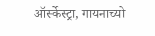ऑर्स्केस्ट्रा, गायनाच्यो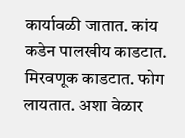कार्यावळी जातात. कांय कडेन पालखीय काडटात.  मिरवणूक काडटात. फोग लायतात. अशा वेळार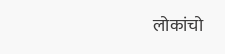लोकांचो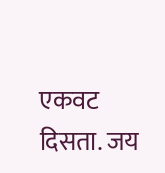एकवट दिसता. जय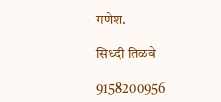गणेश.

सिध्दी तिळवे

9158200956